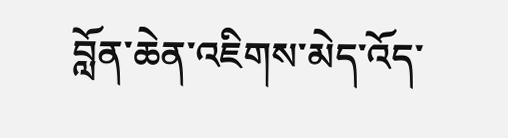བློན་ཆེན་འཇིགས་མེད་འོད་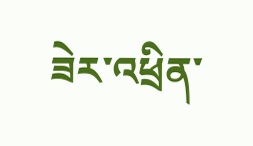ཟེར་འཕྲིན་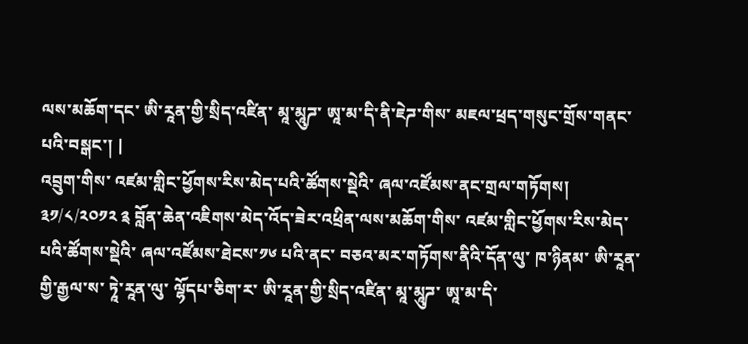ལས་མཆོག་དང་ ཨི་རཱན་གྱི་སྲིད་འཛིན་ མཱ་མཱུཌ་ ཨཱ་མ་དི་ནི་ཇེཌ་གིས་ མཇལ་ཕྲད་གསུང་གྲོས་གནང་པའི་བསྒང་། |
འབྲུག་གིས་ འཛམ་གླིང་ཕྱོགས་རིས་མེད་པའི་ཚོགས་སྡེའི་ ཞལ་འཛོམས་ནང་གྲལ་གཏོགས།
༣༡/༨/༢༠༡༢ ༉ བློན་ཆེན་འཇིགས་མེད་འོད་ཟེར་འཕྲིན་ལས་མཆོག་གིས་ འཛམ་གླིང་ཕྱོགས་རིས་མེད་པའི་ཚོགས་སྡེའི་ ཞལ་འཛོམས་ཐེངས་༡༦ པའི་ནང་ བཅའ་མར་གཏོགས་ནིའི་དོན་ལུ་ ཁ་ཉིནམ་ ཨི་རཱན་གྱི་རྒྱལ་ས་ ཏཱེ་རཱན་ལུ་ ལྷོདཔ་ཅིག་ར་ ཨི་རཱན་གྱི་སྲིད་འཛིན་ མཱ་མཱུཌ་ ཨཱ་མ་དི་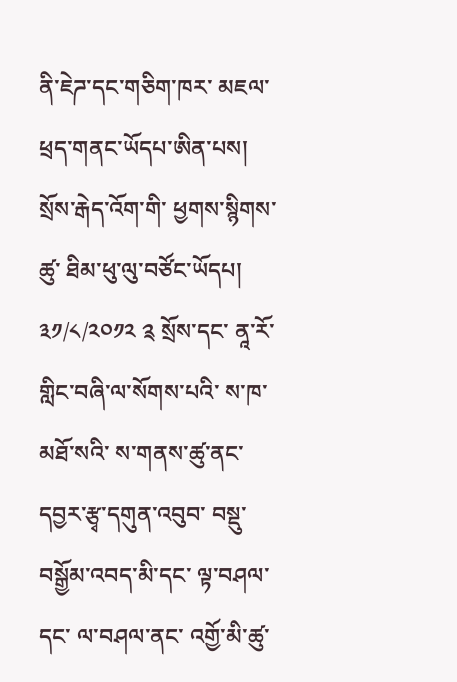ནི་ཇེཌ་དང་གཅིག་ཁར་ མཇལ་ཕྲད་གནང་ཡོདཔ་ཨིན་པས།
སྲོས་རྒེད་འོག་གི་ ཕྱགས་སྙིགས་ཚུ་ ཐིམ་ཕུ་ལུ་བཙོང་ཡོདཔ།
༣༡/༨/༢༠༡༢ ༉ སྲོས་དང་ ནཱ་རོ་ གླིང་བཞི་ལ་སོགས་པའི་ ས་ཁ་མཐོ་སའི་ ས་གནས་ཚུ་ནང་ དབྱར་རྩྭ་དགུན་འབུབ་ བསྡུ་བསྒྱོམ་འབད་མི་དང་ ལྟ་བཤལ་དང་ ལ་བཤལ་ནང་ འགྱོ་མི་ཚུ་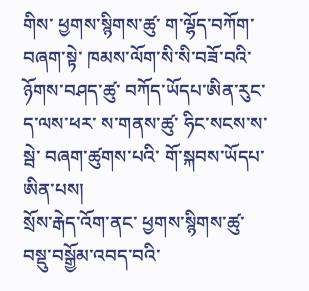གིས་ ཕྱགས་སྙིགས་ཚུ་ ག་ལྷོད་བཀོག་བཞག་སྟེ་ ཁམས་ལོག་སི་སི་བཟོ་བའི་ ཉོགས་བཤད་ཚུ་ བཀོད་ཡོདཔ་ཨིན་རུང་ ད་ལས་ཕར་ ས་གནས་ཚུ་ ཧིང་སངས་ས་སྦེ་ བཞག་ཚུགས་པའི་ གོ་སྐབས་ཡོདཔ་ཨིན་པས།
སྲོས་རྒེད་འོག་ནང་ ཕྱགས་སྙིགས་ཚུ་ བསྡུ་བསྒྱོམ་འབད་བའི་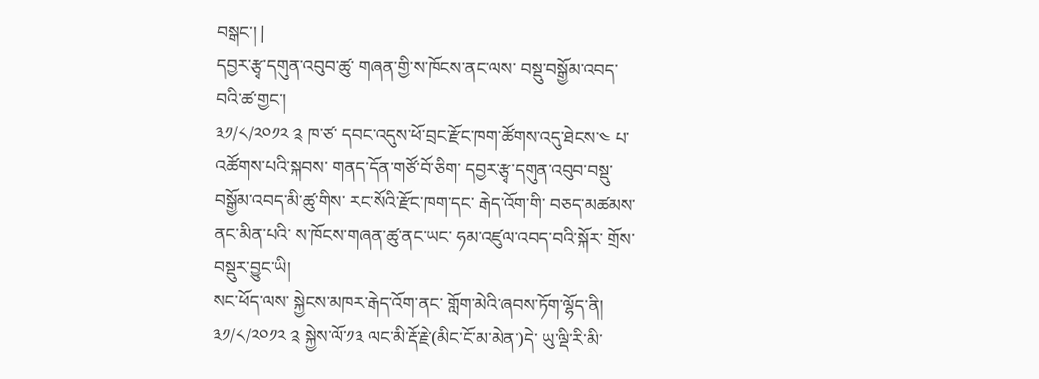བསྒང་། |
དབྱར་རྩྭ་དགུན་འབུབ་ཚུ་ གཞན་གྱི་ས་ཁོངས་ནང་ལས་ བསྡུ་བསྒྱོམ་འབད་བའི་ཚ་གྱང་།
༣༡/༨/༢༠༡༢ ༉ ཁ་ཙ་ དབང་འདུས་ཕོ་བྲང་རྫོང་ཁག་ཚོགས་འདུ་ཐེངས་༤ པ་འཚོགས་པའི་སྐབས་ གནད་དོན་གཙོ་བོ་ཅིག་ དབྱར་རྩྭ་དགུན་འབུབ་བསྡུ་བསྒྱོམ་འབད་མི་ཚུ་གིས་ རང་སོའི་རྫོང་ཁག་དང་ རྒེད་འོག་གི་ བཅད་མཚམས་ནང་མིན་པའི་ ས་ཁོངས་གཞན་ཚུ་ནང་ཡང་ ཧམ་འཛུལ་འབད་བའི་སྐོར་ གྲོས་བསྡུར་བྱུང་ཡི།
སང་ཕོད་ལས་ སྐྱེངས་མཁར་རྒེད་འོག་ནང་ གློག་མེའི་ཞབས་ཏོག་ལྷོད་ནི།
༣༡/༨/༢༠༡༢ ༉ སྐྱེས་ལོ་༡༣ ལང་མི་རྡོ་རྗེ་(མིང་ངོ་མ་མེན་)དེ་ ཡུ་ལྡི་རི་མི་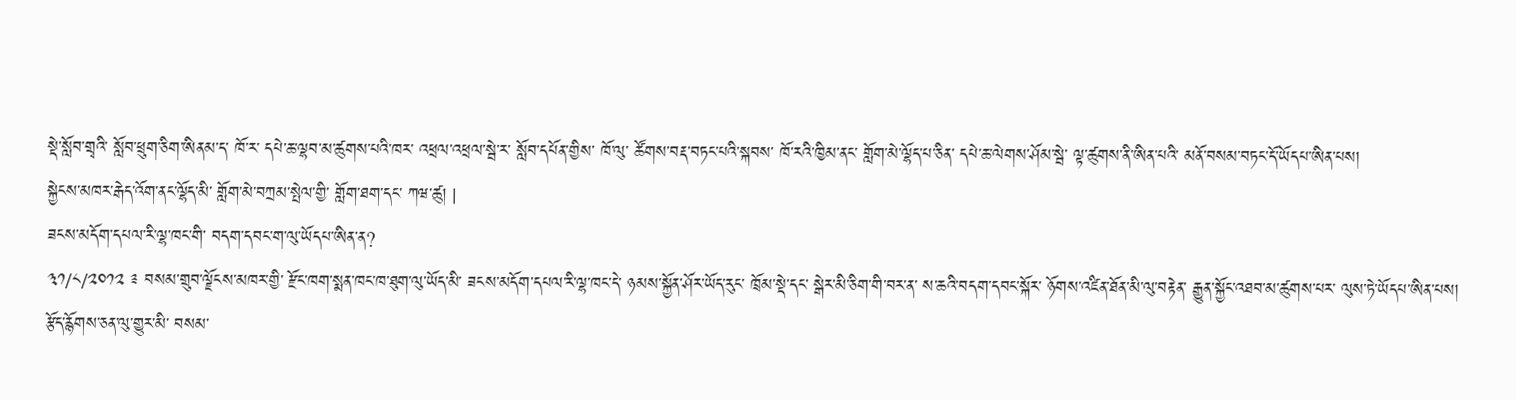སྡེ་སློབ་གྲྭའི་ སློབ་ཕྲུག་ཅིག་ཨིནམ་ད་ ཁོ་ར་ དཔེ་ཆ་ལྷབ་མ་ཚུགས་པའི་ཁར་ འཕྲལ་འཕྲལ་སྦེ་ར་ སློབ་དཔོན་གྱིས་ ཁོ་ལུ་ ཚོགས་བརྡ་བཏང་པའི་སྐབས་ ཁོ་རའི་ཁྱིམ་ནང་ གློག་མེ་ལྷོད་པ་ཅིན་ དཔེ་ཆ་ལེགས་ཤོམ་སྦེ་ ལྟ་ཚུགས་ནི་ཨིན་པའི་ མནོ་བསམ་བཏང་དོ་ཡོདཔ་ཨིན་པས།
སྐྱེངས་མཁར་རྒེད་འོག་ནང་ལྷོད་མི་ གློག་མེ་བཀྲམ་སྤེལ་གྱི་ གློག་ཐག་དང་ ཀཝ་ཚུ། |
ཟངས་མདོག་དཔལ་རི་ལྷ་ཁང་གི་ བདག་དབང་ག་ལུ་ཡོདཔ་ཨིན་ན?
༣༡/༨/༢༠༡༢ ༉ བསམ་གྲུབ་ལྗོངས་མཁར་གྱི་ རྫོང་ཁག་སྨན་ཁང་ཁ་ཐུག་ལུ་ཡོད་མི་ ཟངས་མདོག་དཔལ་རི་ལྷ་ཁང་དེ་ ཉམས་སྐྱོན་ཤོར་ཡོད་རུང་ ཁྲོམ་སྡེ་དང་ སྒེར་མི་ཅིག་གི་བར་ན་ ས་ཆའི་བདག་དབང་སྐོར་ ཉོགས་འཛིན་ཐོན་མི་ལུ་བརྟེན་ རྒྱུན་སྐྱོང་འཐབ་མ་ཚུགས་པར་ ལུས་ཏེ་ཡོདཔ་ཨིན་པས།
རྩོད་རྙོགས་ཅན་ལུ་གྱུར་མི་ བསམ་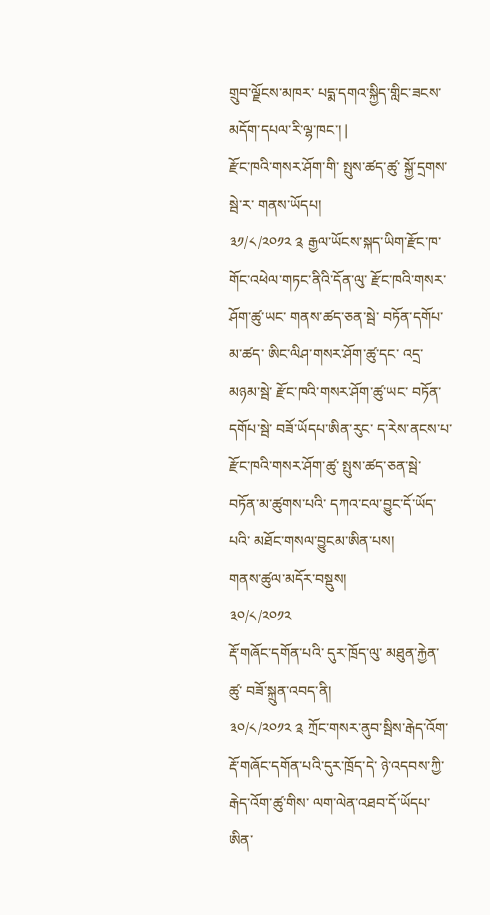གྲུབ་ལྗོངས་མཁར་ པདྨ་དགའ་སྐྱིད་གླིང་ཟངས་མདོག་དཔལ་རི་ལྷ་ཁང་། |
རྫོང་ཁའི་གསར་ཤོག་གི་ སྤུས་ཚད་ཚུ་ སྐྱོ་དྲགས་སྦེ་ར་ གནས་ཡོདཔ།
༣༡/༨/༢༠༡༢ ༉ རྒྱལ་ཡོངས་སྐད་ཡིག་རྫོང་ཁ་ གོང་འཕེལ་གཏང་ནིའི་དོན་ལུ་ རྫོང་ཁའི་གསར་ཤོག་ཚུ་ཡང་ གནས་ཚད་ཅན་སྦེ་ བཏོན་དགོཔ་མ་ཚད་ ཨིང་ལིཤ་གསར་ཤོག་ཚུ་དང་ འདྲ་མཉམ་སྦེ་ རྫོང་ཁའི་གསར་ཤོག་ཚུ་ཡང་ བཏོན་དགོཔ་སྦེ་ བཟོ་ཡོདཔ་ཨིན་རུང་ ད་རེས་ནངས་པ་ རྫོང་ཁའི་གསར་ཤོག་ཚུ་ སྤུས་ཚད་ཅན་སྦེ་ བཏོན་མ་ཚུགས་པའི་ དཀའ་ངལ་བྱུང་དོ་ཡོད་པའི་ མཐོང་གསལ་བྱུངམ་ཨིན་པས།
གནས་ཚུལ་མདོར་བསྡུས།
༣༠/༨/༢༠༡༢
རྡོ་གཞོང་དགོན་པའི་ དུར་ཁྲོད་ལུ་ མཐུན་རྐྱེན་ཚུ་ བཟོ་སྐྲུན་འབད་ནི།
༣༠/༨/༢༠༡༢ ༉ ཀྲོང་གསར་ནུབ་སྦིས་རྒེད་འོག་ རྡོ་གཞོང་དགོན་པའི་དུར་ཁྲོད་དེ་ ཉེ་འདབས་ཀྱི་ རྒེད་འོག་ཚུ་གིས་ ལག་ལེན་འཐབ་དོ་ཡོདཔ་ཨིན་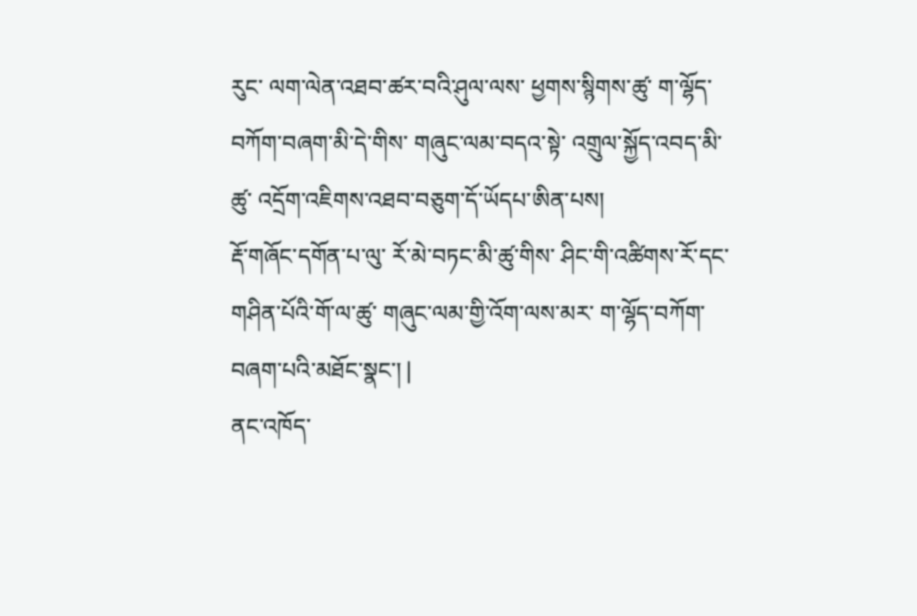རུང་ ལག་ལེན་འཐབ་ཚར་བའི་ཤུལ་ལས་ ཕྱགས་སྙིགས་ཚུ་ ག་ལྷོད་བཀོག་བཞག་མི་དེ་གིས་ གཞུང་ལམ་བདའ་སྟེ་ འགྲུལ་སྐྱོད་འབད་མི་ཚུ་ འདྲོག་འཇིགས་འཐབ་བཅུག་དོ་ཡོདཔ་ཨིན་པས།
རྡོ་གཞོང་དགོན་པ་ལུ་ རོ་མེ་བཏང་མི་ཚུ་གིས་ ཤིང་གི་འཚིགས་རོ་དང་ གཤིན་པོའི་གོ་ལ་ཚུ་ གཞུང་ལམ་གྱི་འོག་ལས་མར་ ག་ལྷོད་བཀོག་བཞག་པའི་མཐོང་སྣང་། |
ནང་འཁོད་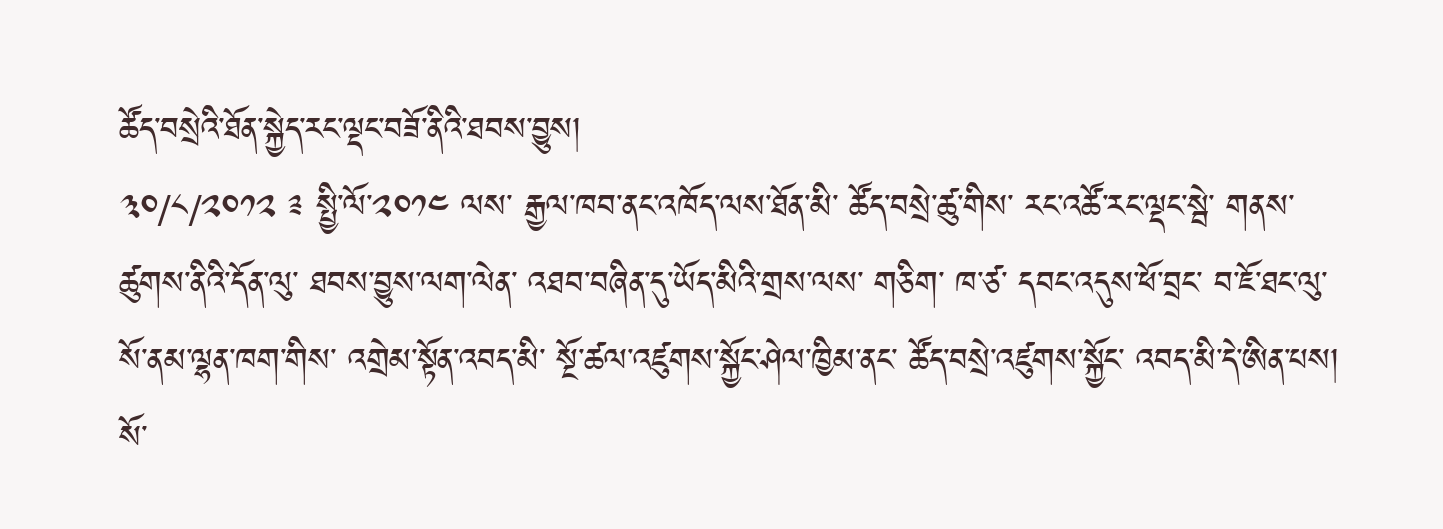ཚོད་བསྲེའི་ཐོན་སྐྱེད་རང་ལྡང་བཟོ་ནིའི་ཐབས་བྱུས།
༣༠/༨/༢༠༡༢ ༉ སྤྱི་ལོ་༢༠༡༤ ལས་ རྒྱལ་ཁབ་ནང་འཁོད་ལས་ཐོན་མི་ ཚོད་བསྲེ་ཚུ་གིས་ རང་འཚོ་རང་ལྡང་སྦེ་ གནས་ཚུགས་ནིའི་དོན་ལུ་ ཐབས་བྱུས་ལག་ལེན་ འཐབ་བཞིན་དུ་ཡོད་མིའི་གྲས་ལས་ གཅིག་ ཁ་ཙ་ དབང་འདུས་ཕོ་བྲང་ བ་ཇོ་ཐང་ལུ་ སོ་ནམ་ལྷན་ཁག་གིས་ འགྲེམ་སྟོན་འབད་མི་ སྔོ་ཚལ་འཛུགས་སྐྱོང་ཤེལ་ཁྱིམ་ནང་ ཚོད་བསྲེ་འཛུགས་སྐྱོང་ འབད་མི་དེ་ཨིན་པས།
སོ་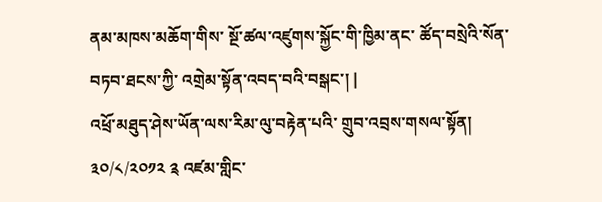ནམ་མཁས་མཆོག་གིས་ སྔོ་ཚལ་འཛུགས་སྐྱོང་གི་ཁྱིམ་ནང་ ཚོད་བསྲེའི་སོན་བཏབ་ཐངས་ཀྱི་ འགྲེམ་སྟོན་འབད་བའི་བསྒང་། |
འཕྲོ་མཐུད་ཤེས་ཡོན་ལས་རིམ་ལུ་བརྟེན་པའི་ གྲུབ་འབྲས་གསལ་སྟོན།
༣༠/༨/༢༠༡༢ ༉ འཛམ་གླིང་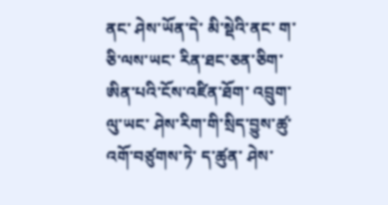ནང་ ཤེས་ཡོན་དེ་ མི་སྡེའི་ནང་ ག་ཅི་ལས་ཡང་ རིན་ཐང་ཅན་ཅིག་ཨིན་པའི་ངོས་འཛིན་ཐོག་ འབྲུག་ལུ་ཡང་ ཤེས་རིག་གི་སྲིད་བྱུས་ཚུ་ འགོ་བཙུགས་ཏེ་ ད་ཚུན་ ཤེས་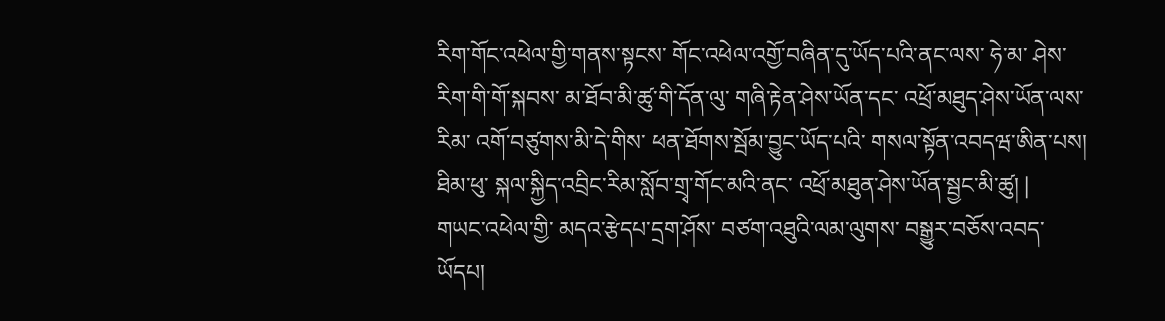རིག་གོང་འཕེལ་གྱི་གནས་སྟངས་ གོང་འཕེལ་འགྱོ་བཞིན་དུ་ཡོད་པའི་ནང་ལས་ ཧེ་མ་ ཤེས་རིག་གི་གོ་སྐབས་ མ་ཐོབ་མི་ཚུ་གི་དོན་ལུ་ གཞི་རྟེན་ཤེས་ཡོན་དང་ འཕྲོ་མཐུད་ཤེས་ཡོན་ལས་རིམ་ འགོ་བཙུགས་མི་དེ་གིས་ ཕན་ཐོགས་སྦོམ་བྱུང་ཡོད་པའི་ གསལ་སྟོན་འབདཝ་ཨིན་པས།
ཐིམ་ཕུ་ སྐལ་སྐྱིད་འབྲིང་རིམ་སློབ་གྲྭ་གོང་མའི་ནང་ འཕྲོ་མཐུན་ཤེས་ཡོན་སྦྱང་མི་ཚུ། |
གཡང་འཕེལ་གྱི་ མདའ་རྩེདཔ་དྲག་ཤོས་ བཙག་འཐུའི་ལམ་ལུགས་ བསྒྱུར་བཅོས་འབད་ཡོདཔ།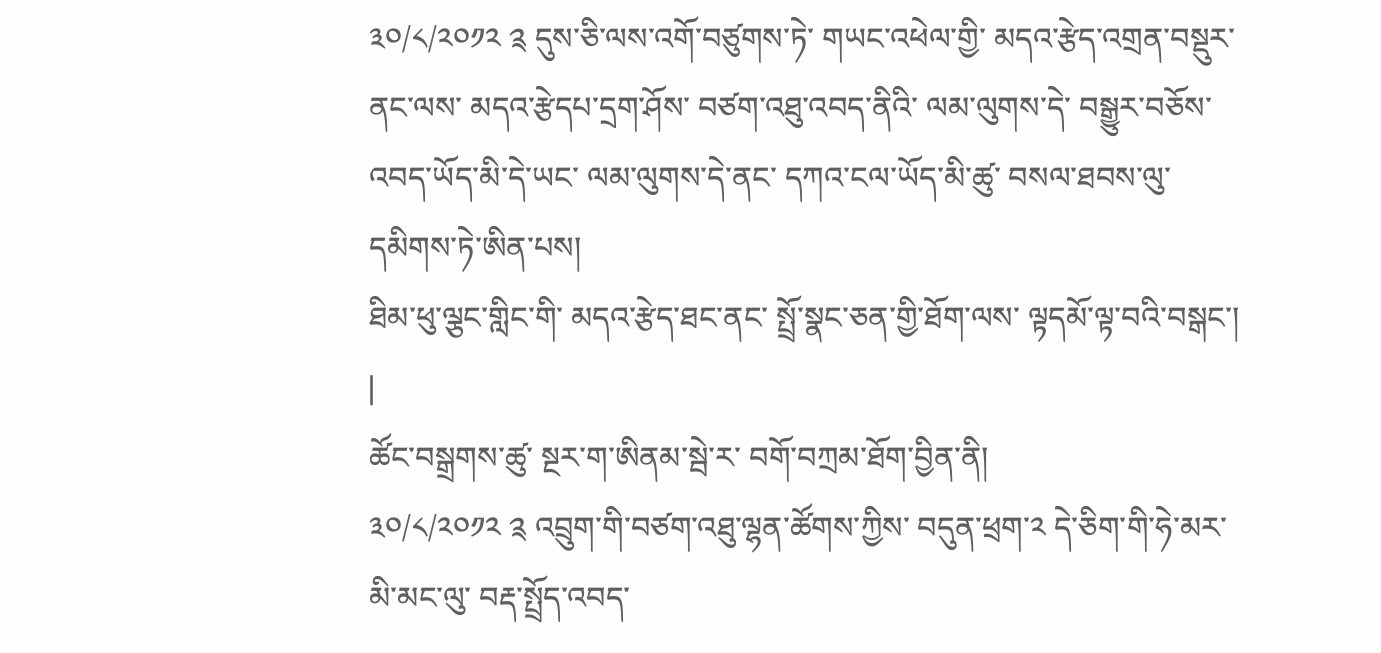༣༠/༨/༢༠༡༢ ༉ དུས་ཅི་ལས་འགོ་བཙུགས་ཏེ་ གཡང་འཕེལ་གྱི་ མདའ་རྩེད་འགྲན་བསྡུར་ནང་ལས་ མདའ་རྩེདཔ་དྲག་ཤོས་ བཙག་འཐུ་འབད་ནིའི་ ལམ་ལུགས་དེ་ བསྒྱུར་བཅོས་འབད་ཡོད་མི་དེ་ཡང་ ལམ་ལུགས་དེ་ནང་ དཀའ་ངལ་ཡོད་མི་ཚུ་ བསལ་ཐབས་ལུ་དམིགས་ཏེ་ཨིན་པས།
ཐིམ་ཕུ་ལྕང་གླིང་གི་ མདའ་རྩེད་ཐང་ནང་ སྤྲོ་སྣང་ཅན་གྱི་ཐོག་ལས་ ལྟདམོ་ལྟ་བའི་བསྒང་། |
ཚོང་བསྒྲགས་ཚུ་ སྔར་ག་ཨིནམ་སྦེ་ར་ བགོ་བཀྲམ་ཐོག་བྱིན་ནི།
༣༠/༨/༢༠༡༢ ༉ འབྲུག་གི་བཙག་འཐུ་ལྷན་ཚོགས་ཀྱིས་ བདུན་ཕྲག་༢ དེ་ཅིག་གི་ཧེ་མར་ མི་མང་ལུ་ བརྡ་སྤྲོད་འབད་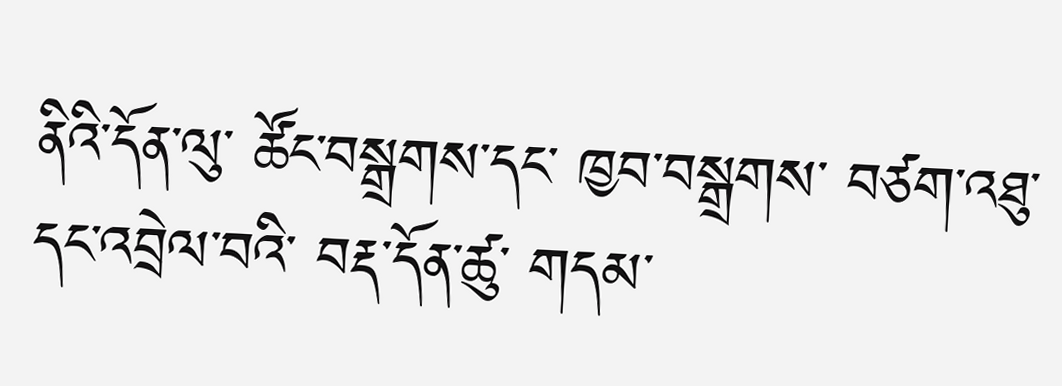ནིའི་དོན་ལུ་ ཚོང་བསྒྲགས་དང་ ཁྱབ་བསྒྲགས་ བཙག་འཐུ་དང་འབྲེལ་བའི་ བརྡ་དོན་ཚུ་ གདམ་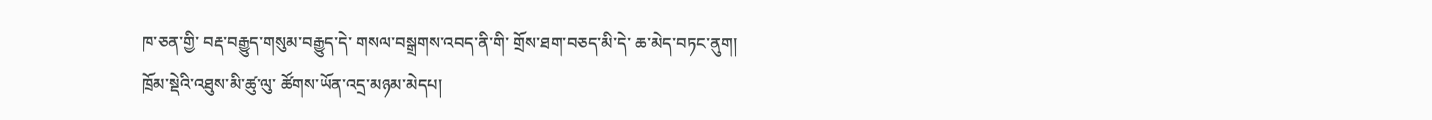ཁ་ཅན་གྱི་ བརྡ་བརྒྱུད་གསུམ་བརྒྱུད་དེ་ གསལ་བསྒྲགས་འབད་ནི་གི་ གྲོས་ཐག་བཅད་མི་དེ་ ཆ་མེད་བཏང་ནུག།
ཁྲོམ་སྡེའི་འཐུས་མི་ཚུ་ལུ་ ཚོགས་ཡོན་འདྲ་མཉམ་མེདཔ།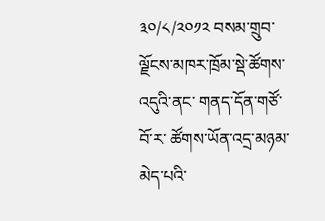༣༠/༨/༢༠༡༢ བསམ་གྲུབ་ལྗོངས་མཁར་ཁྲོམ་སྡེ་ཚོགས་འདུའི་ནང་ གནད་དོན་གཙོ་བོ་ར་ ཚོགས་ཡོན་འདྲ་མཉམ་མེད་པའི་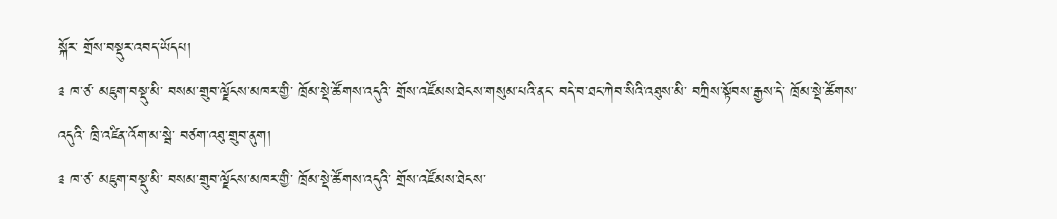སྐོར་ གྲོས་བསྡུར་འབད་ཡོདཔ།
༉ ཁ་ཙ་ མཇུག་བསྡུ་མི་ བསམ་གྲུབ་ལྗོངས་མཁར་གྱི་ ཁྲོམ་སྡེ་ཚོགས་འདུའི་ གྲོས་འཛོམས་ཐེངས་གསུམ་པའི་ནང་ བདེ་བ་ཐང་ཀེབ་སིའི་འཐུས་མི་ བཀྲིས་སྟོབས་རྒྱས་དེ་ ཁྲོམ་སྡེ་ཚོགས་འདུའི་ ཁྲི་འཛིན་འོག་མ་སྦེ་ བཙག་འཐུ་གྲུབ་ནུག།
༉ ཁ་ཙ་ མཇུག་བསྡུ་མི་ བསམ་གྲུབ་ལྗོངས་མཁར་གྱི་ ཁྲོམ་སྡེ་ཚོགས་འདུའི་ གྲོས་འཛོམས་ཐེངས་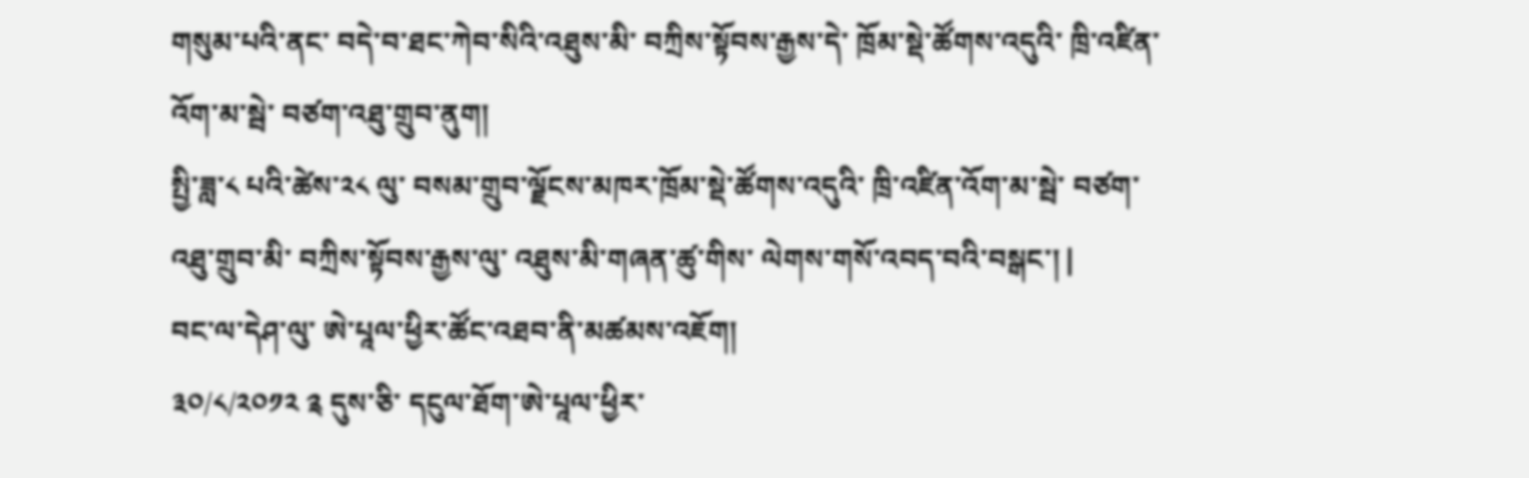གསུམ་པའི་ནང་ བདེ་བ་ཐང་ཀེབ་སིའི་འཐུས་མི་ བཀྲིས་སྟོབས་རྒྱས་དེ་ ཁྲོམ་སྡེ་ཚོགས་འདུའི་ ཁྲི་འཛིན་འོག་མ་སྦེ་ བཙག་འཐུ་གྲུབ་ནུག།
སྤྱི་ཟླ་༨ པའི་ཚེས་༢༨ ལུ་ བསམ་གྲུབ་ལྗོངས་མཁར་ཁྲོམ་སྡེ་ཚོགས་འདུའི་ ཁྲི་འཛིན་འོག་མ་སྦེ་ བཙག་འཐུ་གྲུབ་མི་ བཀྲིས་སྟོབས་རྒྱས་ལུ་ འཐུས་མི་གཞན་ཚུ་གིས་ ལེགས་གསོ་འབད་བའི་བསྒང་། |
བང་ལ་དེཤ་ལུ་ ཨེ་པཱལ་ཕྱིར་ཚོང་འཐབ་ནི་མཚམས་འཇོག།
༣༠/༨/༢༠༡༢ ༉ དུས་ཅི་ དངུལ་ཐོག་ཨེ་པཱལ་ཕྱིར་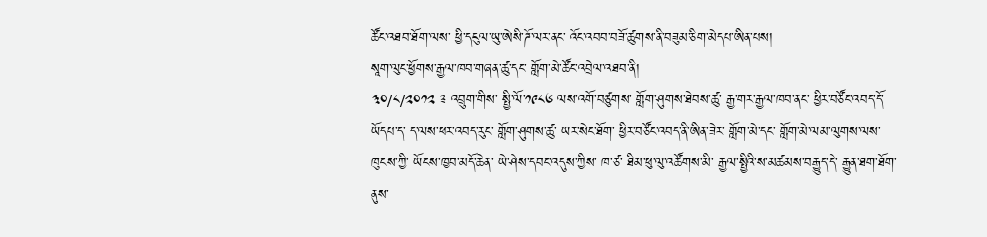ཚོང་འཐབ་ཐོག་ལས་ ཕྱི་དངུལ་ཡུ་ཨེསི་ཌོ་ལར་ནང་ འོང་འབབ་བཟོ་ཚུགས་ནི་བཟུམ་ཅིག་མེདཔ་ཨིན་པས།
སཱག་ལུང་ཕྱོགས་རྒྱལ་ཁབ་གཞན་ཚུ་དང་ གློག་མེ་ཚོང་འབྲེལ་འཐབ་ནི།
༣༠/༨/༢༠༡༢ ༉ འབྲུག་གིས་ སྤྱི་ལོ་༡༩༨༦ ལས་འགོ་བཙུགས་ གློག་ཤུགས་ཐེབས་ཚུ་ རྒྱ་གར་རྒྱལ་ཁབ་ནང་ ཕྱིར་བཙོང་འབད་དོ་ཡོདཔ་ད་ ད་ལས་ཕར་འབད་རུང་ གློག་ཤུགས་ཚུ་ ཡར་སེང་ཐོག་ ཕྱིར་བཙོང་འབད་ནི་ཨིན་ཟེར་ གློག་མེ་དང་ གློག་མེ་ལམ་ལུགས་ལས་ཁུངས་ཀྱི་ ཡོངས་ཁྱབ་མདོ་ཆེན་ ཡེ་ཤེས་དབང་འདུས་ཀྱིས་ ཁ་ཙ་ ཐིམ་ཕུ་ལུ་འཚོགས་མི་ རྒྱལ་སྤྱིའི་ས་མཚམས་བརྒྱུད་དེ་ རྒྱུན་ཐག་ཐོག་ ནུས་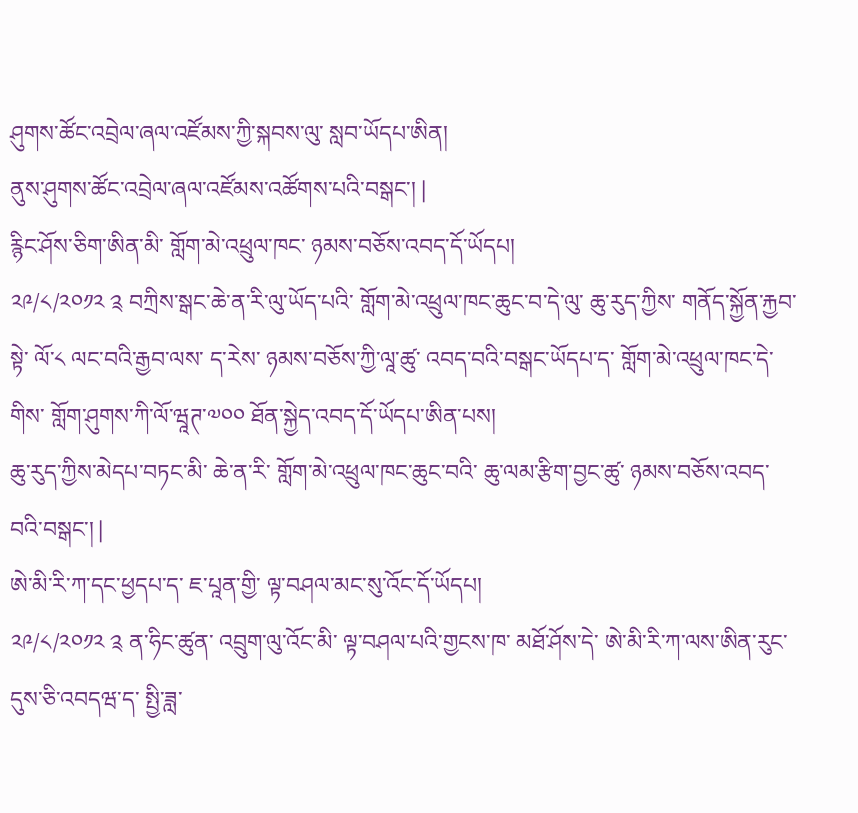ཤུགས་ཚོང་འབྲེལ་ཞལ་འཛོམས་ཀྱི་སྐབས་ལུ་ སླབ་ཡོདཔ་ཨིན།
ནུས་ཤུགས་ཚོང་འབྲེལ་ཞལ་འཛོམས་འཚོགས་པའི་བསྒང་། |
རྙིང་ཤོས་ཅིག་ཨིན་མི་ གློག་མེ་འཕྲུལ་ཁང་ ཉམས་བཅོས་འབད་དོ་ཡོདཔ།
༢༩/༨/༢༠༡༢ ༉ བཀྲིས་སྒང་ཆེ་ན་རི་ལུ་ཡོད་པའི་ གློག་མེ་འཕྲུལ་ཁང་ཆུང་བ་དེ་ལུ་ ཆུ་རུད་ཀྱིས་ གནོད་སྐྱོན་རྐྱབ་སྟེ་ ལོ་༨ ལང་བའི་རྒྱབ་ལས་ ད་རེས་ ཉམས་བཅོས་ཀྱི་ལཱ་ཚུ་ འབད་བའི་བསྒང་ཡོདཔ་ད་ གློག་མེ་འཕྲུལ་ཁང་དེ་གིས་ གློག་ཤུགས་ཀི་ལོ་ཝཱཊ་༧༠༠ ཐོན་སྐྱེད་འབད་དོ་ཡོདཔ་ཨིན་པས།
ཆུ་རུད་ཀྱིས་མེདཔ་བཏང་མི་ ཆེ་ན་རི་ གློག་མེ་འཕྲུལ་ཁང་ཆུང་བའི་ ཆུ་ལམ་རྩིག་བྱང་ཚུ་ ཉམས་བཅོས་འབད་བའི་བསྒང་། |
ཨེ་མི་རི་ཀ་དང་ཕྱདཔ་ད་ ཇ་པཱན་གྱི་ ལྟ་བཤལ་མང་སུ་འོང་དོ་ཡོདཔ།
༢༩/༨/༢༠༡༢ ༉ ན་ཧིང་ཚུན་ འབྲུག་ལུ་འོང་མི་ ལྟ་བཤལ་པའི་གྱངས་ཁ་ མཐོ་ཤོས་དེ་ ཨེ་མི་རི་ཀ་ལས་ཨིན་རུང་ དུས་ཅི་འབདཝ་ད་ སྤྱི་ཟླ་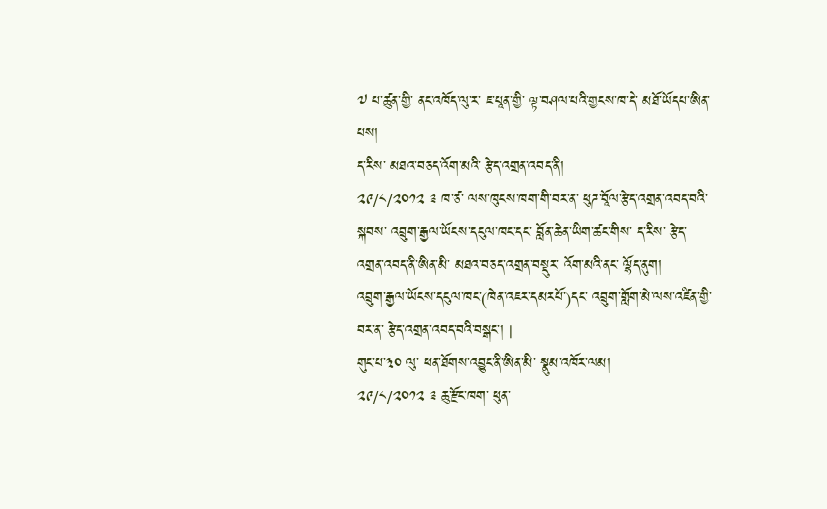༧ པ་ཚུན་གྱི་ ནང་འཁོད་ལུ་ར་ ཇ་པཱན་གྱི་ ལྟ་བཤལ་པའི་གྱངས་ཁ་དེ་ མཐོ་ཡོདཔ་ཨིན་པས།
ད་རིས་ མཐའ་བཅད་འོག་མའི་ རྩེད་འགྲན་འབད་ནི།
༢༩/༨/༢༠༡༢ ༉ ཁ་ཙ་ ལས་ཁུངས་ཁག་གི་བར་ན་ ཕུཌ་བཱོལ་རྩེད་འགྲན་འབད་བའི་སྐབས་ འབྲུག་རྒྱལ་ཡོངས་དངུལ་ཁང་དང་ བློན་ཆེན་ཡིག་ཚང་གིས་ ད་རིས་ རྩེད་འགྲན་འབད་ནི་ཨིན་མི་ མཐའ་བཅད་འགྲན་བསྡུར་ འོག་མའི་ནང་ ལྷོད་ནུག།
འབྲུག་རྒྱལ་ཡོངས་དངུལ་ཁང་(ཁེན་འཇར་དམརཔོ་)དང་ འབྲུག་གློག་མེ་ལས་འཛིན་གྱི་བར་ན་ རྩེད་འགྲན་འབད་བའི་བསྒང་། |
གུང་པ་༣༠ ལུ་ ཕན་ཐོགས་འབྱུང་ནི་ཨིན་མི་ སྣུམ་འཁོར་ལམ།
༢༩/༨/༢༠༡༢ ༉ ཆུ་རྫོང་ཁག་ ཕུན་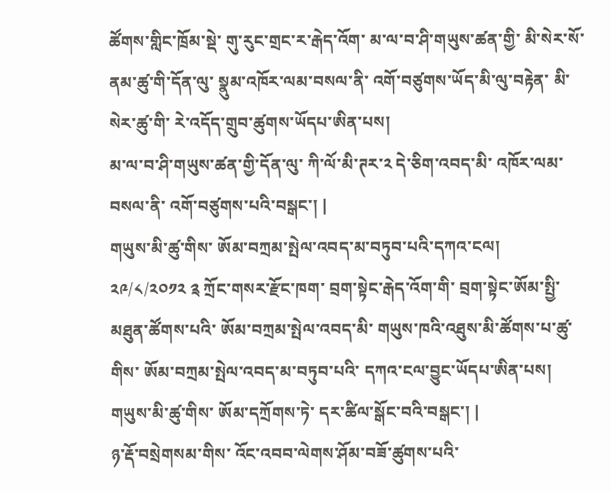ཚོགས་གླིང་ཁྲོམ་སྡེ་ གུ་རུང་གྲང་ར་རྒེད་འོག་ མ་ལ་བ་ཤི་གཡུས་ཚན་གྱི་ མི་སེར་སོ་ནམ་ཚུ་གི་དོན་ལུ་ སྣུམ་འཁོར་ལམ་བསལ་ནི་ འགོ་བཙུགས་ཡོད་མི་ལུ་བརྟེན་ མི་སེར་ཚུ་གི་ རེ་འདོད་གྲུབ་ཚུགས་ཡོདཔ་ཨིན་པས།
མ་ལ་བ་ཤི་གཡུས་ཚན་གྱི་དོན་ལུ་ ཀི་ལོ་མི་ཊར་༢ དེ་ཅིག་འབད་མི་ འཁོར་ལམ་བསལ་ནི་ འགོ་བཙུགས་པའི་བསྒང་། |
གཡུས་མི་ཚུ་གིས་ ཨོམ་བཀྲམ་སྤེལ་འབད་མ་བཏུབ་པའི་དཀའ་ངལ།
༢༩/༨/༢༠༡༢ ༉ ཀྲོང་གསར་རྫོང་ཁག་ བྲག་སྟེང་རྒེད་འོག་གི་ བྲག་སྟེང་ཨོམ་སྤྱི་མཐུན་ཚོགས་པའི་ ཨོམ་བཀྲམ་སྤེལ་འབད་མི་ གཡུས་ཁའི་འཐུས་མི་ཚོགས་པ་ཚུ་གིས་ ཨོམ་བཀྲམ་སྤེལ་འབད་མ་བཏུབ་པའི་ དཀའ་ངལ་བྱུང་ཡོདཔ་ཨིན་པས།
གཡུས་མི་ཚུ་གིས་ ཨོམ་དཀྲོགས་ཏེ་ དར་ཚིལ་སྒོང་བའི་བསྒང་། |
ཉ་རྡོ་བསྲེགསམ་གིས་ འོང་འབབ་ལེགས་ཤོམ་བཟོ་ཚུགས་པའི་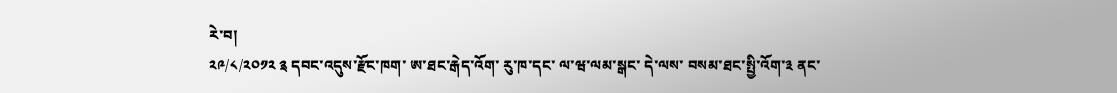རེ་བ།
༢༩/༨/༢༠༡༢ ༉ དབང་འདུས་རྫོང་ཁག་ ཨ་ཐང་རྒེད་འོག་ རུ་ཁ་དང་ ལ་ཝ་ལམ་སྒང་ དེ་ལས་ བསམ་ཐང་སྤྱི་འོག་༣ ནང་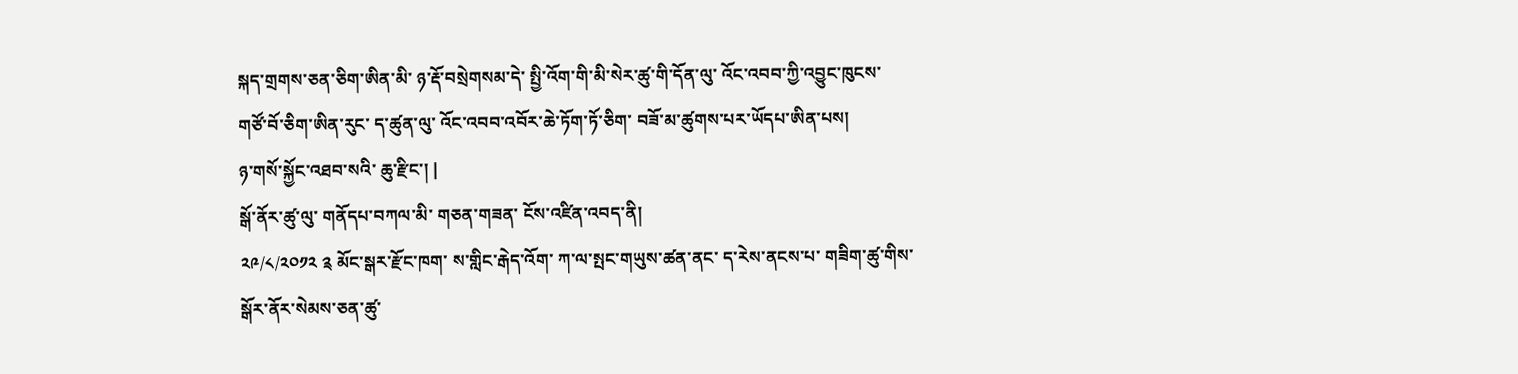སྐད་གྲགས་ཅན་ཅིག་ཨིན་མི་ ཉ་རྡོ་བསྲེགསམ་དེ་ སྤྱི་འོག་གི་མི་སེར་ཚུ་གི་དོན་ལུ་ འོང་འབབ་ཀྱི་འབྱུང་ཁུངས་གཙོ་བོ་ཅིག་ཨིན་རུང་ ད་ཚུན་ལུ་ འོང་འབབ་འབོར་ཆེ་ཏོག་ཏོ་ཅིག་ བཟོ་མ་ཚུགས་པར་ཡོདཔ་ཨིན་པས།
ཉ་གསོ་སྐྱོང་འཐབ་སའི་ ཆུ་རྫིང་། |
སྒོ་ནོར་ཚུ་ལུ་ གནོདཔ་བཀལ་མི་ གཅན་གཟན་ ངོས་འཛིན་འབད་ནི།
༢༩/༨/༢༠༡༢ ༉ མོང་སྒར་རྫོང་ཁག་ ས་གླིང་རྒེད་འོག་ ཀ་ལ་སྤང་གཡུས་ཚན་ནང་ ད་རེས་ནངས་པ་ གཟིག་ཚུ་གིས་ སྒོར་ནོར་སེམས་ཅན་ཚུ་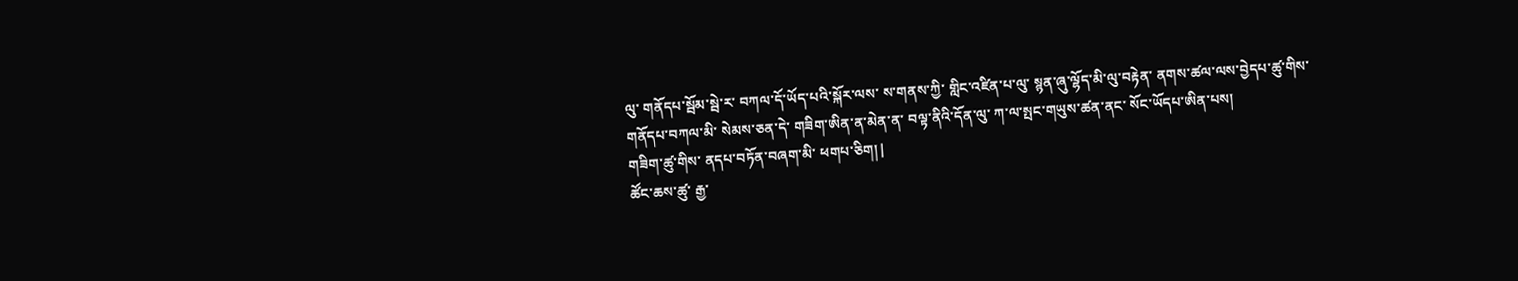ལུ་ གནོདཔ་སྦོམ་སྦེ་ར་ བཀལ་དོ་ཡོད་པའི་སྐོར་ལས་ ས་གནས་ཀྱི་ གླིང་འཛིན་པ་ལུ་ སྙན་ཞུ་ལྷོད་མི་ལུ་བརྟེན་ ནགས་ཚལ་ལས་བྱེདཔ་ཚུ་གིས་ གནོདཔ་བཀལ་མི་ སེམས་ཅན་དེ་ གཟིག་ཨིན་ན་མེན་ན་ བལྟ་ནིའི་དོན་ལུ་ ཀ་ལ་སྤང་གཡུས་ཚན་ནང་ སོང་ཡོདཔ་ཨིན་པས།
གཟིག་ཚུ་གིས་ ནདཔ་བཏོན་བཞག་མི་ ཕགཔ་ཅིག། |
ཚོང་ཆས་ཚུ་ རྒྱ་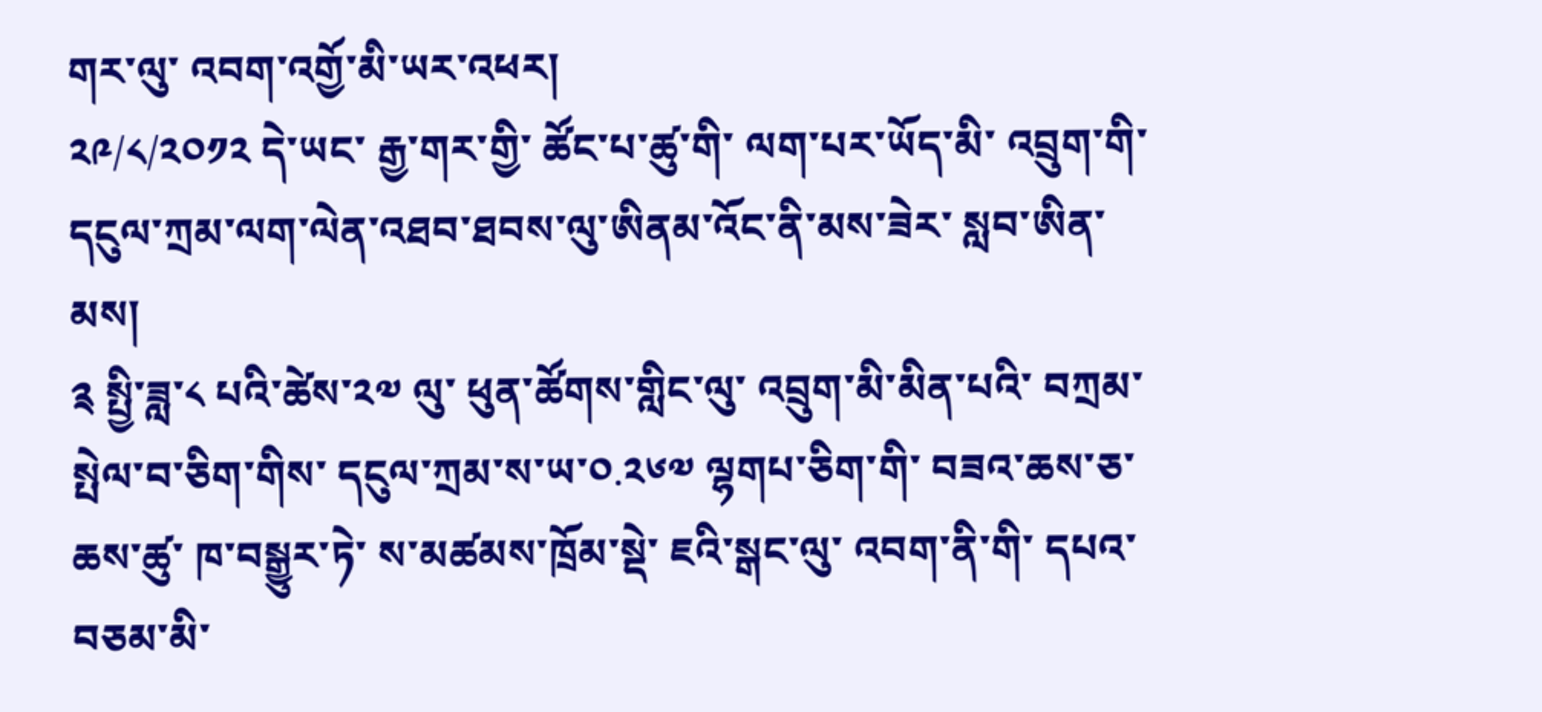གར་ལུ་ འབག་འགྱོ་མི་ཡར་འཕར།
༢༩/༨/༢༠༡༢ དེ་ཡང་ རྒྱ་གར་གྱི་ ཚོང་པ་ཚུ་གི་ ལག་པར་ཡོད་མི་ འབྲུག་གི་དངུལ་ཀྲམ་ལག་ལེན་འཐབ་ཐབས་ལུ་ཨིནམ་འོང་ནི་མས་ཟེར་ སླབ་ཨིན་མས།
༉ སྤྱི་ཟླ་༨ པའི་ཚེས་༢༧ ལུ་ ཕུན་ཚོགས་གླིང་ལུ་ འབྲུག་མི་མིན་པའི་ བཀྲམ་སྤེལ་བ་ཅིག་གིས་ དངུལ་ཀྲམ་ས་ཡ་༠.༢༦༧ ལྷགཔ་ཅིག་གི་ བཟའ་ཆས་ཅ་ཆས་ཚུ་ ཁ་བསྒྱུར་ཏེ་ ས་མཚམས་ཁྲོམ་སྡེ་ ཇའི་སྒང་ལུ་ འབག་ནི་གི་ དཔའ་བཅམ་མི་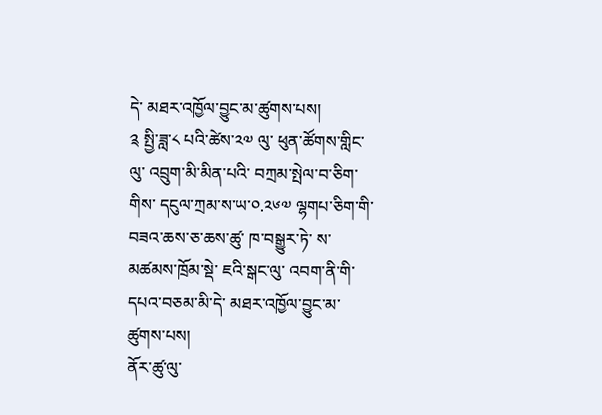དེ་ མཐར་འཁྱོལ་བྱུང་མ་ཚུགས་པས།
༉ སྤྱི་ཟླ་༨ པའི་ཚེས་༢༧ ལུ་ ཕུན་ཚོགས་གླིང་ལུ་ འབྲུག་མི་མིན་པའི་ བཀྲམ་སྤེལ་བ་ཅིག་གིས་ དངུལ་ཀྲམ་ས་ཡ་༠.༢༦༧ ལྷགཔ་ཅིག་གི་ བཟའ་ཆས་ཅ་ཆས་ཚུ་ ཁ་བསྒྱུར་ཏེ་ ས་མཚམས་ཁྲོམ་སྡེ་ ཇའི་སྒང་ལུ་ འབག་ནི་གི་ དཔའ་བཅམ་མི་དེ་ མཐར་འཁྱོལ་བྱུང་མ་ཚུགས་པས།
ནོར་ཚུ་ལུ་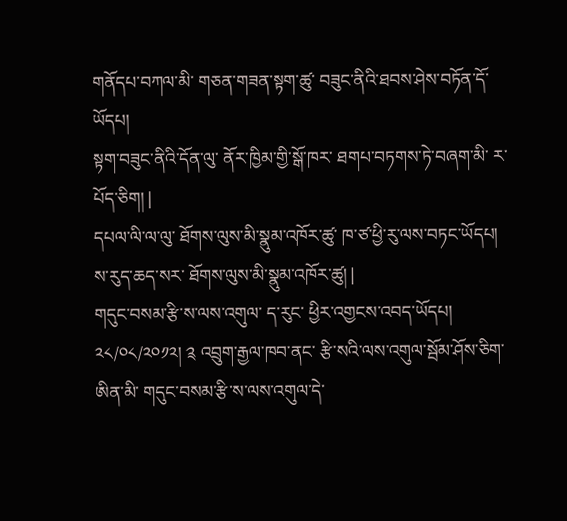གནོདཔ་བཀལ་མི་ གཅན་གཟན་སྟག་ཚུ་ བཟུང་ནིའི་ཐབས་ཤེས་བཏོན་དོ་ཡོདཔ།
སྟག་བཟུང་ནིའི་དོན་ལུ་ ནོར་ཁྱིམ་གྱི་སྒོ་ཁར་ ཐགཔ་བཏགས་ཏེ་བཞག་མི་ ར་པོད་ཅིག། |
དཔལ་ལི་ལ་ལུ་ ཐོགས་ལུས་མི་སྣུམ་འཁོར་ཚུ་ ཁ་ཙ་ཕྱི་རུ་ལས་བཏང་ཡོདཔ།
ས་རུད་ཆད་སར་ ཐོགས་ལུས་མི་སྣུམ་འཁོར་ཚུ། |
གདུང་བསམ་རྩི་ས་ལས་འགུལ་ ད་རུང་ ཕྱིར་འགྱངས་འབད་ཡོདཔ།
༢༨/༠༨/༢༠༡༢། ༉ འབྲུག་རྒྱལ་ཁབ་ནང་ རྩི་སའི་ལས་འགུལ་སྦོམ་ཤོས་ཅིག་ཨིན་མི་ གདུང་བསམ་རྩི་ས་ལས་འགུལ་དེ་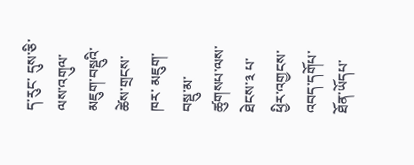ད་རུང་ དུས་ཅི་ ལས་འགུལ་མཇུག་བསྡུའི་ ཚེས་གྲངས་ཁར་ མཇུག་བསྡུ་མ་ཚུགསཔ་ལས་ ཐེངས་༣ པ་ ཕྱིར་འགྱངས་འབད་དགོཔ་ ཐོན་ཡོདཔ་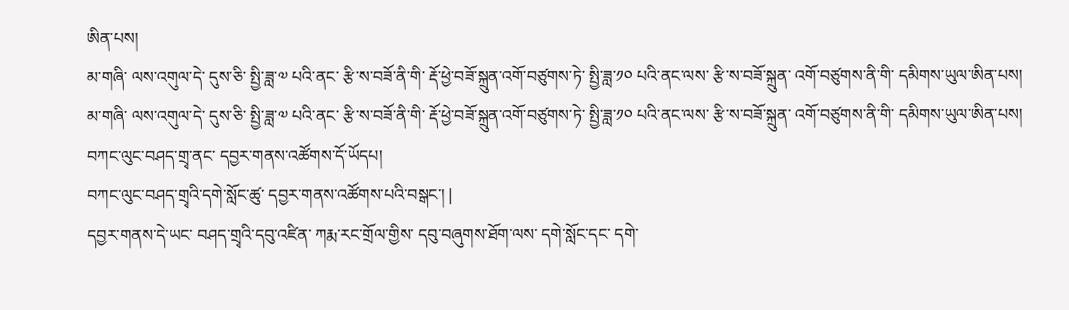ཨིན་པས།
མ་གཞི་ ལས་འགུལ་དེ་ དུས་ཅི་ སྤྱི་ཟླ་༧ པའི་ནང་ རྩི་ས་བཟོ་ནི་གི་ རྡོ་ཕྱེ་བཟོ་སྐྲུན་འགོ་བཙུགས་ཏེ་ སྤྱི་ཟླ་༡༠ པའི་ནང་ལས་ རྩི་ས་བཟོ་སྐྲུན་ འགོ་བཙུགས་ནི་གི་ དམིགས་ཡུལ་ཨིན་པས།
མ་གཞི་ ལས་འགུལ་དེ་ དུས་ཅི་ སྤྱི་ཟླ་༧ པའི་ནང་ རྩི་ས་བཟོ་ནི་གི་ རྡོ་ཕྱེ་བཟོ་སྐྲུན་འགོ་བཙུགས་ཏེ་ སྤྱི་ཟླ་༡༠ པའི་ནང་ལས་ རྩི་ས་བཟོ་སྐྲུན་ འགོ་བཙུགས་ནི་གི་ དམིགས་ཡུལ་ཨིན་པས།
བཀང་ལུང་བཤད་གྲྭ་ནང་ དབྱར་གནས་འཚོགས་དོ་ཡོདཔ།
བཀང་ལུང་བཤད་གྲྭའི་དགེ་སློང་ཚུ་ དབྱར་གནས་འཚོགས་པའི་བསྒང་། |
དབྱར་གནས་དེ་ཡང་ བཤད་གྲྭའི་དབུ་འཛིན་ ཀརྨ་རང་གྲོལ་གྱིས་ དབུ་བཞུགས་ཐོག་ལས་ དགེ་སློང་དང་ དགེ་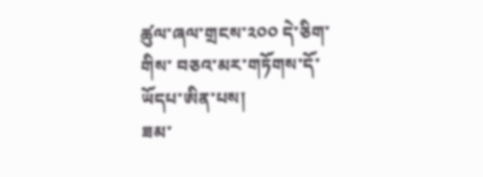ཚུལ་ཞལ་གྲངས་༢༠༠ དེ་ཅིག་གིས་ བཅའ་མར་གཏོགས་དོ་ཡོདཔ་ཨིན་པས།
ཟམ་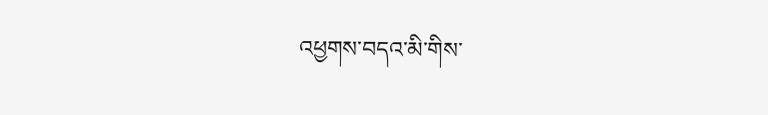འཕྱགས་བདའ་མི་གིས་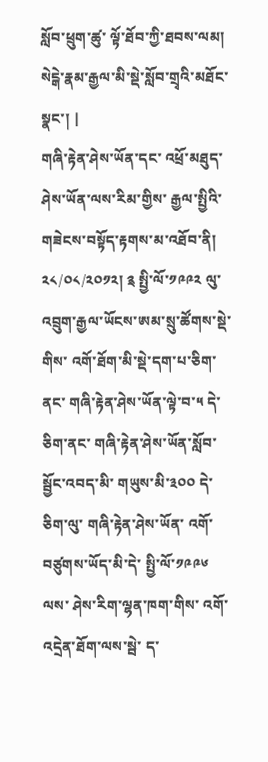སློབ་ཕྲུག་ཚུ་ ལྟོ་ཐོབ་ཀྱི་ཐབས་ལམ།
སེངྒེ་རྣམ་རྒྱལ་མི་སྡེ་སློབ་གྲྭའི་མཐོང་སྣང་། |
གཞི་རྟེན་ཤེས་ཡོན་དང་ འཕྲོ་མཐུད་ཤེས་ཡོན་ལས་རིམ་གྱིས་ རྒྱལ་སྤྱིའི་གཟེངས་བསྟོད་རྟགས་མ་འཐོབ་ནི།
༢༨/༠༨/༢༠༡༢། ༉ སྤྱི་ལོ་༡༩༩༢ ལུ་ འབྲུག་རྒྱལ་ཡོངས་ཨམ་སྲུ་ཚོགས་སྡེ་གིས་ འགོ་ཐོག་མི་སྡེ་དག་པ་ཅིག་ནང་ གཞི་རྟེན་ཤེས་ཡོན་ལྟེ་བ་༥ དེ་ཅིག་ནང་ གཞི་རྟེན་ཤེས་ཡོན་སློབ་སྦྱོང་འབད་མི་ གཡུས་མི་༣༠༠ དེ་ཅིག་ལུ་ གཞི་རྟེན་ཤེས་ཡོན་ འགོ་བཙུགས་ཡོད་མི་དེ་ སྤྱི་ལོ་༡༩༩༦ ལས་ ཤེས་རིག་ལྷན་ཁག་གིས་ འགོ་འདྲེན་ཐོག་ལས་སྦེ་ ད་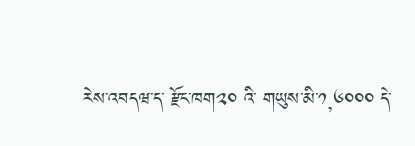རེས་འབདཝ་ད་ རྫོང་ཁག༢༠ འི་ གཡུས་མི་༡,༦༠༠༠ དེ་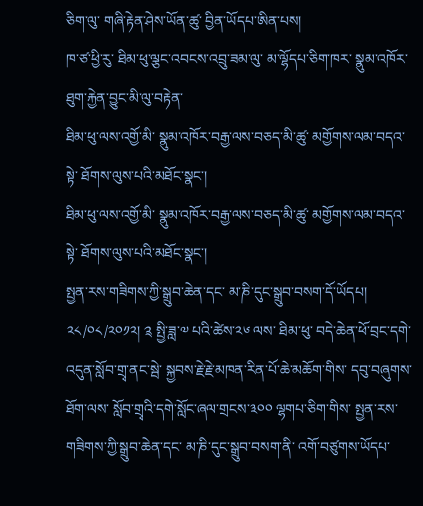ཅིག་ལུ་ གཞི་རྟེན་ཤེས་ཡོན་ཚུ་ བྱིན་ཡོདཔ་ཨིན་པས།
ཁ་ཙ་ཕྱི་རུ་ ཐིམ་ཕུ་ལྕང་འབངས་འབྲུ་ཟམ་ལུ་ མ་ལྷོདཔ་ཅིག་ཁར་ སྣུམ་འཁོར་ཐུག་རྐྱེན་བྱུང་མི་ལུ་བརྟེན་
ཐིམ་ཕུ་ལས་འགྱོ་མི་ སྣུམ་འཁོར་བརྒྱ་ལས་བཅད་མི་ཚུ་ མགྱོགས་ལམ་བདའ་སྟེ་ ཐོགས་ལུས་པའི་མཐོང་སྣང་།
ཐིམ་ཕུ་ལས་འགྱོ་མི་ སྣུམ་འཁོར་བརྒྱ་ལས་བཅད་མི་ཚུ་ མགྱོགས་ལམ་བདའ་སྟེ་ ཐོགས་ལུས་པའི་མཐོང་སྣང་།
སྤྱན་རས་གཟིགས་ཀྱི་སྒྲུབ་ཆེན་དང་ མ་ཎི་དུང་སྒྲུབ་བསག་དོ་ཡོདཔ།
༢༨/༠༨/༢༠༡༢། ༉ སྤྱི་ཟླ་༧ པའི་ཚེས་༢༦ ལས་ ཐིམ་ཕུ་ བདེ་ཆེན་ཕོ་བྲང་དགེ་འདུན་སློབ་གྲྭ་ནང་སྦེ་ སྐྱབས་རྗེ་རྗེ་མཁན་རིན་པོ་ཆེ་མཆོག་གིས་ དབུ་བཞུགས་ཐོག་ལས་ སློབ་གྲྭའི་དགེ་སློང་ཞལ་གྲངས་༣༠༠ ལྷགཔ་ཅིག་གིས་ སྤྱན་རས་གཟིགས་ཀྱི་སྒྲུབ་ཆེན་དང་ མ་ཎི་དུང་སྒྲུབ་བསག་ནི་ འགོ་བཙུགས་ཡོདཔ་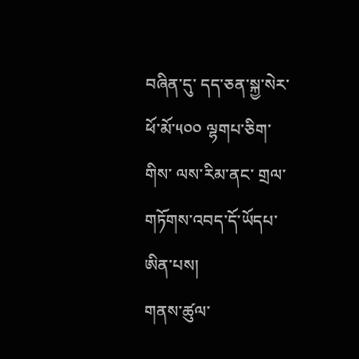བཞིན་དུ་ དད་ཅན་སྐྱ་སེར་ཕོ་མོ་༥༠༠ ལྷགཔ་ཅིག་གིས་ ལས་རིམ་ནང་ གྲལ་གཏོགས་འབད་དོ་ཡོདཔ་ཨིན་པས།
གནས་ཚུལ་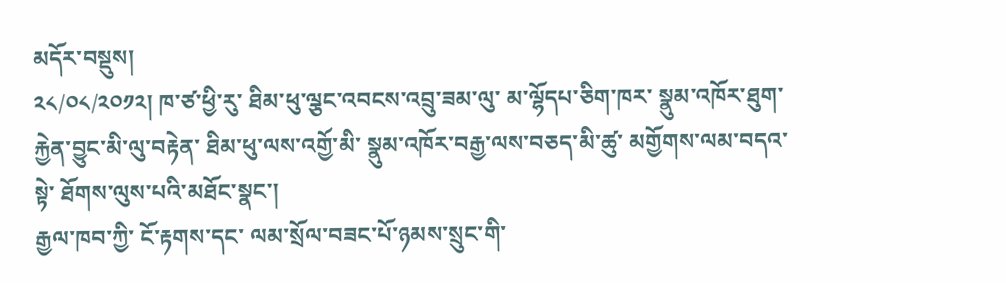མདོར་བསྡུས།
༢༨/༠༨/༢༠༡༢། ཁ་ཙ་ཕྱི་རུ་ ཐིམ་ཕུ་ལྕང་འབངས་འབྲུ་ཟམ་ལུ་ མ་ལྷོདཔ་ཅིག་ཁར་ སྣུམ་འཁོར་ཐུག་རྐྱེན་བྱུང་མི་ལུ་བརྟེན་ ཐིམ་ཕུ་ལས་འགྱོ་མི་ སྣུམ་འཁོར་བརྒྱ་ལས་བཅད་མི་ཚུ་ མགྱོགས་ལམ་བདའ་སྟེ་ ཐོགས་ལུས་པའི་མཐོང་སྣང་།
རྒྱལ་ཁབ་ཀྱི་ ངོ་རྟགས་དང་ ལམ་སྲོལ་བཟང་པོ་ཉམས་སྲུང་གི་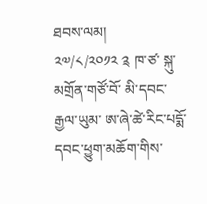ཐབས་ལམ།
༢༧/༨/༢༠༡༢ ༉ ཁ་ཙ་ སྐུ་མགྲོན་གཙོ་བོ་ མི་དབང་རྒྱལ་ཡུམ་ ཨ་ཞེ་ཚེ་རིང་པདྨོ་དབང་ཕྱུག་མཆོག་གིས་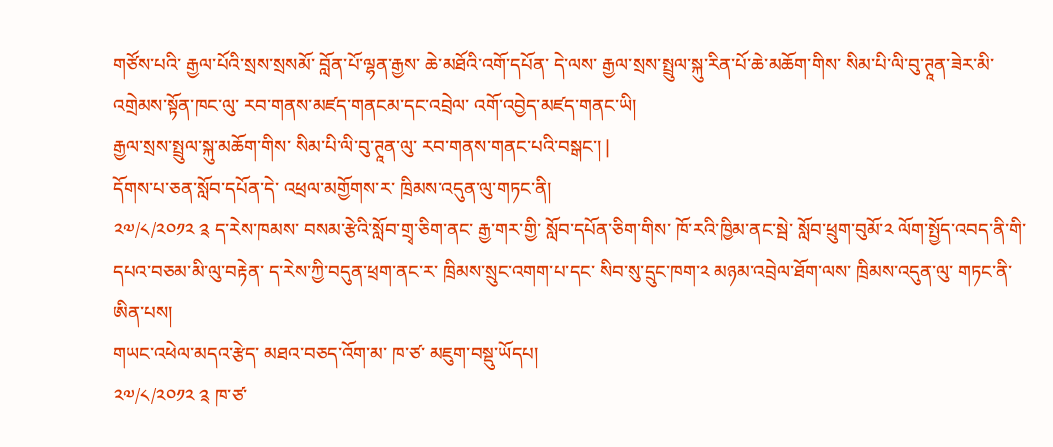གཙོས་པའི་ རྒྱལ་པོའི་སྲས་སྲསམོ་ བློན་པོ་ལྷན་རྒྱས་ ཆེ་མཐོའི་འགོ་དཔོན་ དེ་ལས་ རྒྱལ་སྲས་སྤྲུལ་སྐུ་རིན་པོ་ཆེ་མཆོག་གིས་ སིམ་པི་ལི་བུ་ཊཱན་ཟེར་མི་ འགྲེམས་སྟོན་ཁང་ལུ་ རབ་གནས་མཛད་གནངམ་དང་འབྲེལ་ འགོ་འབྱེད་མཛད་གནང་ཡི།
རྒྱལ་སྲས་སྤྲུལ་སྐུ་མཆོག་གིས་ སིམ་པི་ལི་བུ་ཊཱན་ལུ་ རབ་གནས་གནང་པའི་བསྒང་། |
དོགས་པ་ཅན་སློབ་དཔོན་དེ་ འཕྲལ་མགྱོགས་ར་ ཁྲིམས་འདུན་ལུ་གཏང་ནི།
༢༧/༨/༢༠༡༢ ༉ ད་རེས་ཁམས་ བསམ་རྩེའི་སློབ་གྲྭ་ཅིག་ནང་ རྒྱ་གར་གྱི་ སློབ་དཔོན་ཅིག་གིས་ ཁོ་རའི་ཁྱིམ་ནང་སྦེ་ སློབ་ཕྲུག་བུམོ་༢ ལོག་སྤྱོད་འབད་ནི་གི་ དཔའ་བཅམ་མི་ལུ་བརྟེན་ ད་རེས་ཀྱི་བདུན་ཕྲག་ནང་ར་ ཁྲིམས་སྲུང་འགག་པ་དང་ སིབ་སུ་དྲུང་ཁག་༢ མཉམ་འབྲེལ་ཐོག་ལས་ ཁྲིམས་འདུན་ལུ་ གཏང་ནི་ཨིན་པས།
གཡང་འཕེལ་མདའ་རྩེད་ མཐའ་བཅད་འོག་མ་ ཁ་ཙ་ མཇུག་བསྡུ་ཡོདཔ།
༢༧/༨/༢༠༡༢ ༉ ཁ་ཙ་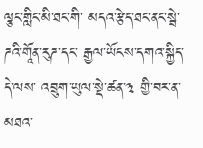ལྕང་གླིང་མི་ཐང་གི་ མདའ་རྩེད་ཐང་ནང་སྦེ་ ཌའི་གཱོན་རུཌ་དང་ རྒྱལ་ཡོངས་དགའ་སྐྱིད་ དེ་ལས་ འབྲུག་ཡུལ་སྡེ་ཚན་༣ གྱི་བར་ན་ མཐའ་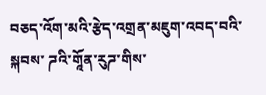བཅད་འོག་མའི་རྩེད་འགྲན་མཇུག་འབད་བའི་སྐབས་ ཌའི་གཱོན་རུཌ་གིས་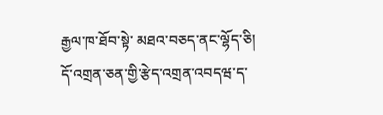རྒྱལ་ཁ་ཐོབ་སྟེ་ མཐའ་བཅད་ནང་ལྷོད་ཅི།
དོ་འགྲན་ཅན་གྱི་རྩེད་འགྲན་འབདཝ་ད་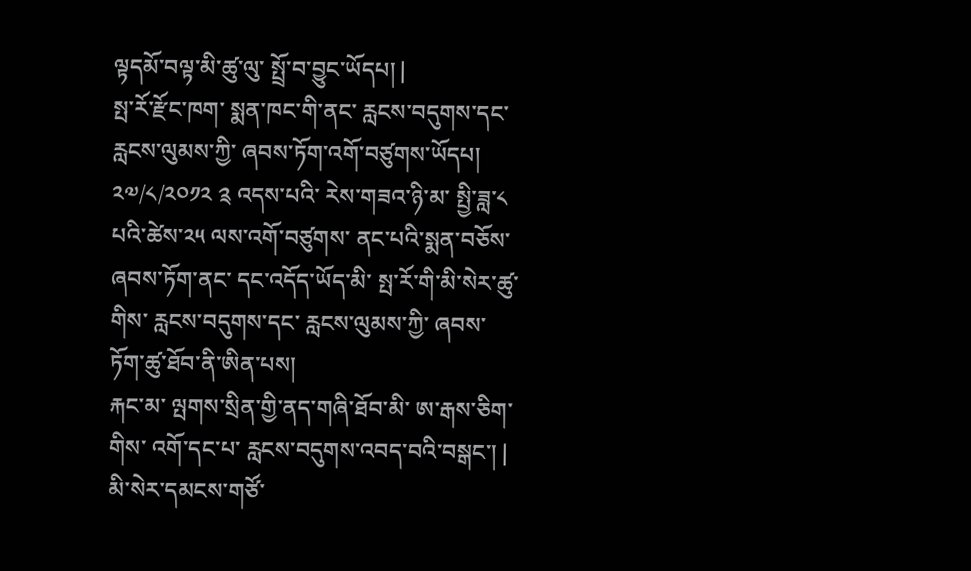ལྟདམོ་བལྟ་མི་ཚུ་ལུ་ སྤྲོ་བ་བྱུང་ཡོདཔ། |
སྤ་རོ་རྫོང་ཁག་ སྨན་ཁང་གི་ནང་ རླངས་བདུགས་དང་ རླངས་ལུམས་ཀྱི་ ཞབས་ཏོག་འགོ་བཙུགས་ཡོདཔ།
༢༧/༨/༢༠༡༢ ༉ འདས་པའི་ རེས་གཟའ་ཉི་མ་ སྤྱི་ཟླ་༨ པའི་ཚེས་༢༥ ལས་འགོ་བཙུགས་ ནང་པའི་སྨན་བཅོས་ཞབས་ཏོག་ནང་ དང་འདོད་ཡོད་མི་ སྤ་རོ་གི་མི་སེར་ཚུ་གིས་ རླངས་བདུགས་དང་ རླངས་ལུམས་ཀྱི་ ཞབས་ཏོག་ཚུ་ཐོབ་ནི་ཨིན་པས།
རྐང་མ་ ལྤགས་སྲིན་གྱི་ནད་གཞི་ཐོབ་མི་ ཨ་རྒས་ཅིག་གིས་ འགོ་དང་པ་ རླངས་བདུགས་འབད་བའི་བསྒང་། |
མི་སེར་དམངས་གཙོ་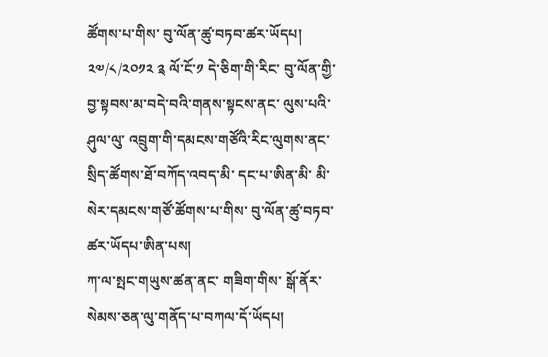ཚོགས་པ་གིས་ བུ་ལོན་ཚུ་བཏབ་ཚར་ཡོདཔ།
༢༧/༨/༢༠༡༢ ༉ ལོ་ངོ་༡ དེ་ཅིག་གི་རིང་ བུ་ལོན་གྱི་བྱ་སྟབས་མ་བདེ་བའི་གནས་སྟངས་ནང་ ལུས་པའི་ཤུལ་ལུ་ འབྲུག་གི་དམངས་གཙོའི་རིང་ལུགས་ནང་ སྲིད་ཚོགས་ཐོ་བཀོད་འབད་མི་ དང་པ་ཨིན་མི་ མི་སེར་དམངས་གཙོ་ཚོགས་པ་གིས་ བུ་ལོན་ཚུ་བཏབ་ཚར་ཡོདཔ་ཨིན་པས།
ཀ་ལ་སྤང་གཡུས་ཚན་ནང་ གཟིག་གིས་ སྒོ་ནོར་སེམས་ཅན་ལུ་གནོད་པ་བཀལ་དོ་ཡོདཔ།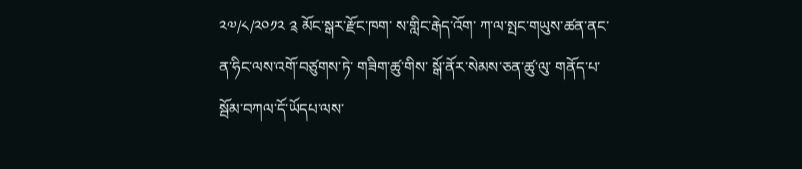༢༧/༨/༢༠༡༢ ༉ མོང་སྒར་རྫོང་ཁག་ ས་གླིང་རྒེད་འོག་ ཀ་ལ་སྤང་གཡུས་ཚན་ནང་ ན་ཧིང་ལས་འགོ་བཙུགས་ཏེ་ གཟིག་ཚུ་གིས་ སྒོ་ནོར་སེམས་ཅན་ཚུ་ལུ་ གནོད་པ་སྦོམ་བཀལ་དོ་ཡོདཔ་ལས་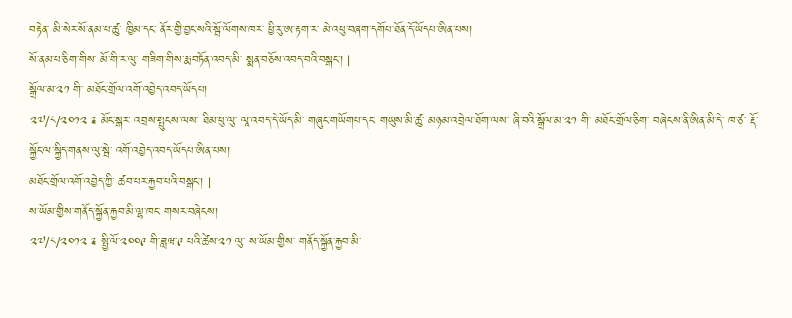བརྟེན་ མི་སེར་སོ་ནམ་པ་ཚུ་ ཁྱིམ་དང་ ནོར་གྱི་བྱང་སའི་སྦོ་ལོགས་ཁར་ ཕྱི་རུ་ཨ་རྟག་ར་ མེ་འཕུ་བཞག་དགོཔ་ཐོན་དོ་ཡོདཔ་ཨིན་པས།
སོ་ནམ་པ་ཅིག་གིས་ མོ་གི་ར་ལུ་ གཟིག་གིས་རྨ་བཏོན་འབད་མི་ སྨན་བཅོས་འབད་བའི་བསྒང་། |
སྒྲོལ་མ་༢༡ གི་ མཐོང་གྲོལ་འགོ་འབྱེད་འབད་ཡོདཔ།
༢༧/༨/༢༠༡༢ ༉ མོང་སྒར་ འབྲས་སྤུངས་ལས་ ཐིམ་ཕུ་ལུ་ ལཱ་འབད་དེ་ཡོད་མི་ གཞུང་གཡོགཔ་དང་ གཡུས་མི་ཚུ་ མཉམ་འབྲེལ་ཐོག་ལས་ ཞི་བའི་སྒྲོལ་མ་༢༡ གི་ མཐོང་གྲོལ་ཅིག་ བཞེངས་ནི་ཨིན་མི་དེ་ ཁ་ཙ་ རྡོ་སྐྱོང་ལ་སྐྱིད་གནས་ལུ་སྦེ་ འགོ་འབྱེད་འབད་ཡོདཔ་ཨིན་པས།
མཐོང་གྲོལ་འགོ་འབྱེད་ཀྱི་ ཚབ་པར་རྐྱབ་པའི་བསྒང་། |
ས་ཡོམ་གྱིས་གནོད་སྐྱོན་རྐྱབ་མི་ལྷ་ཁང་ གསར་བཞེངས།
༢༧/༨/༢༠༡༢ ༉ སྤྱི་ལོ་༢༠༠༩ གི་ཟླཝ་༩ པའི་ཚེས་༢༡ ལུ་ ས་ཡོམ་གྱིས་ གནོད་སྐྱོན་རྐྱབ་མི་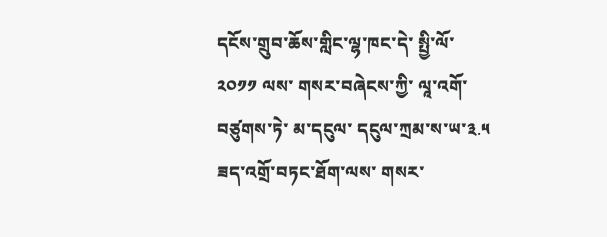དངོས་གྲུབ་ཆོས་གླིང་ལྷ་ཁང་དེ་ སྤྱི་ལོ་༢༠༡༡ ལས་ གསར་བཞེངས་ཀྱི་ ལཱ་འགོ་བཙུགས་ཏེ་ མ་དངུལ་ དངུལ་ཀྲམ་ས་ཡ་༣.༥ ཟད་འགྲོ་བཏང་ཐོག་ལས་ གསར་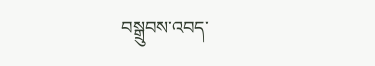བསྒྲུབས་འབད་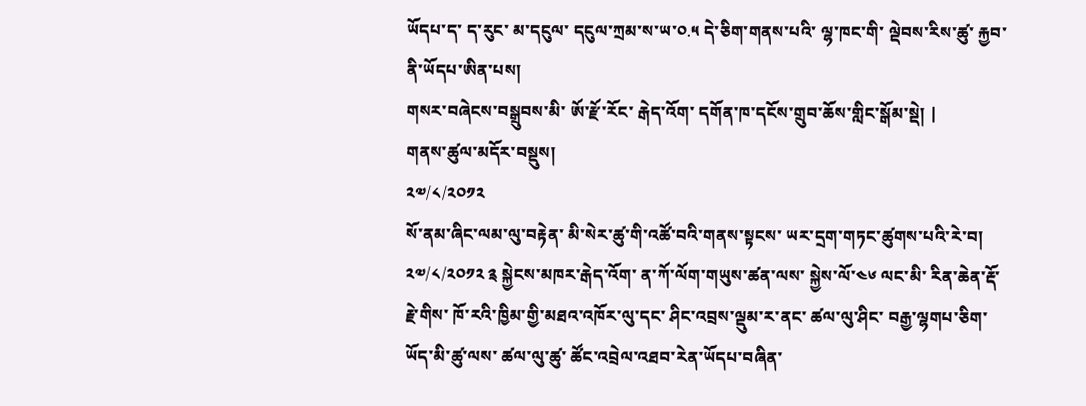ཡོདཔ་ད་ ད་རུང་ མ་དངུལ་ དངུལ་ཀྲམ་ས་ཡ་༠.༥ དེ་ཅིག་གནས་པའི་ ལྷ་ཁང་གི་ ལྡེབས་རིས་ཚུ་ རྐྱབ་ནི་ཡོདཔ་ཨིན་པས།
གསར་བཞེངས་བསྒྲུབས་མི་ ཨོ་རྫོ་རོང་ རྒེད་འོག་ དགོན་ཁ་དངོས་གྲུབ་ཆོས་གླིང་སྒོམ་སྡེ། |
གནས་ཚུལ་མདོར་བསྡུས།
༢༧/༨/༢༠༡༢
སོ་ནམ་ཞིང་ལམ་ལུ་བརྟེན་ མི་སེར་ཚུ་གི་འཚོ་བའི་གནས་སྟངས་ ཡར་དྲག་གཏང་ཚུགས་པའི་རེ་བ།
༢༧/༨/༢༠༡༢ ༉ སྐྱེངས་མཁར་རྒེད་འོག་ ན་ཀོ་ལོག་གཡུས་ཚན་ལས་ སྐྱེས་ལོ་༤༦ ལང་མི་ རིན་ཆེན་རྡོ་རྗེ་གིས་ ཁོ་རའི་ཁྱིམ་གྱི་མཐའ་འཁོར་ལུ་དང་ ཤིང་འབྲས་ལྡུམ་ར་ནང་ ཚལ་ལུ་ཤིང་ བརྒྱ་ལྷགཔ་ཅིག་ ཡོད་མི་ཚུ་ལས་ ཚལ་ལུ་ཚུ་ ཚོང་འབྲེལ་འཐབ་རེན་ཡོདཔ་བཞིན་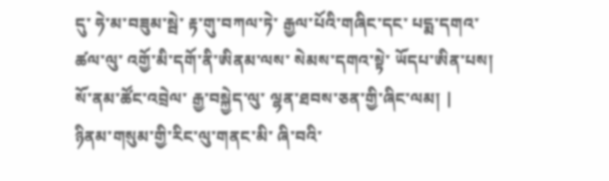དུ་ ཧེ་མ་བཟུམ་སྦེ་ རྟ་གུ་བཀལ་ཏེ་ རྒྱལ་པོའི་གཞིང་དང་ པདྨ་དགའ་ཚལ་ལུ་ འགྱོ་མི་དགོ་ནི་ཨིནམ་ལས་ སེམས་དགའ་སྟེ་ ཡོདཔ་ཨིན་པས།
སོ་ནམ་ཚོང་འབྲེལ་ རྒྱ་བསྐྱེད་ལུ་ ལྷན་ཐབས་ཅན་གྱི་ཞིང་ལམ། |
ཉིནམ་གསུམ་གྱི་རིང་ལུ་གནང་མི་ ཞི་བའི་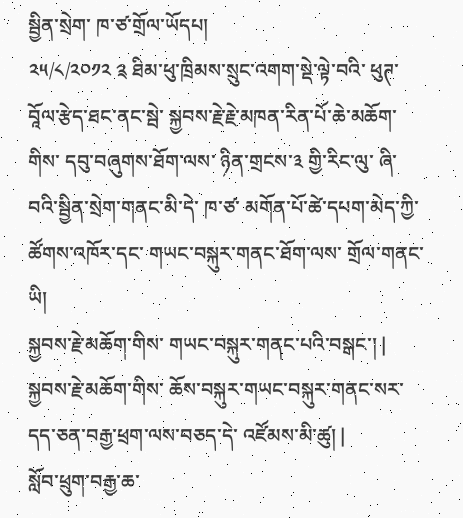སྦྱིན་སྲེག་ ཁ་ཙ་གྲོལ་ཡོདཔ།
༢༥/༨/༢༠༡༢ ༉ ཐིམ་ཕུ་ཁྲིམས་སྲུང་འགག་སྡེ་ལྟེ་བའི་ ཕུཊ་བཱོལ་རྩེད་ཐང་ནང་སྦེ་ སྐྱབས་རྗེ་རྗེ་མཁན་རིན་པོ་ཆེ་མཆོག་གིས་ དབུ་བཞུགས་ཐོག་ལས་ ཉིན་གྲངས་༣ གྱི་རིང་ལུ་ ཞི་བའི་སྦྱིན་སྲེག་གནང་མི་དེ་ ཁ་ཙ་ མགོན་པོ་ཚེ་དཔག་མེད་ཀྱི་ཚོགས་འཁོར་དང་ གཡང་བསྐུར་གནང་ཐོག་ལས་ གྲོལ་གནང་ཡི།
སྐྱབས་རྗེ་མཆོག་གིས་ གཡང་བསྐུར་གནང་པའི་བསྒང་། |
སྐྱབས་རྗེ་མཆོག་གིས་ ཆོས་བསྐུར་གཡང་བསྐུར་གནང་སར་ དད་ཅན་བརྒྱ་ཕྲག་ལས་བཅད་དེ་ འཛོམས་མི་ཚུ། |
སློབ་ཕྲུག་བརྒྱ་ཆ་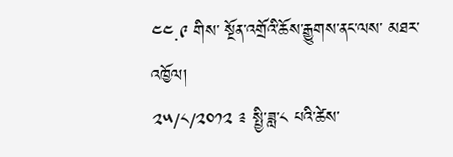༤༤.༩ གིས་ སྔོན་འགྲོའི་ཆོས་རྒྱུགས་ནང་ལས་ མཐར་འཁྱོལ།
༢༥/༨/༢༠༡༢ ༉ སྤྱི་ཟླ་༨ པའི་ཚེས་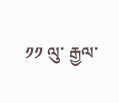༡༡ ལུ་ རྒྱལ་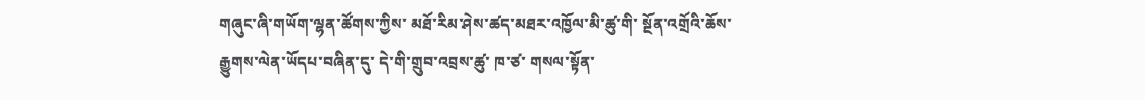གཞུང་ཞི་གཡོག་ལྷན་ཚོགས་ཀྱིས་ མཐོ་རིམ་ཤེས་ཚད་མཐར་འཁྱོལ་མི་ཚུ་གི་ སྔོན་འགྲོའི་ཆོས་རྒྱུགས་ལེན་ཡོདཔ་བཞིན་དུ་ དེ་གི་གྲུབ་འབྲས་ཚུ་ ཁ་ཙ་ གསལ་སྟོན་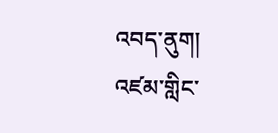འབད་ནུག།
འཛམ་གླིང་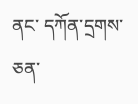ནང་ དཀོན་དྲགས་ཅན་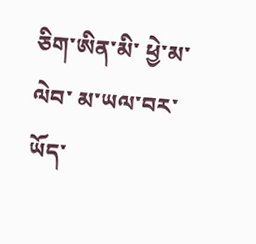ཅིག་ཨིན་མི་ ཕྱེ་མ་ལེབ་ མ་ཡལ་བར་ཡོད་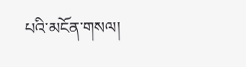པའི་མངོན་གསལ།